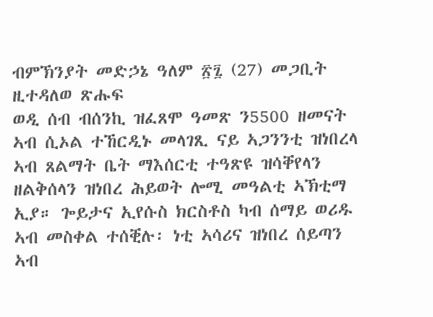ብምኽንያት መድኃኔ ዓለም ፳፯ (27) መጋቢት ዚተዳለወ ጽሑፍ
ወዲ ሰብ ብሰንኪ ዝፈጸሞ ዓመጽ ን5500 ዘመናት ኣብ ሲኦል ተኸርዲኑ መላገጺ ናይ ኣጋንንቲ ዝነበረላ ኣብ ጸልማት ቤት ማእሰርቲ ተዓጽዩ ዝሳቐየላን ዘልቅሰላን ዝነበረ ሕይወት ሎሚ መዓልቲ ኣኽቲማ ኢያ። ጐይታና ኢየሱስ ክርስቶስ ካብ ሰማይ ወሪዱ ኣብ መስቀል ተሰቒሉ፡ ነቲ ኣሳሪና ዝነበረ ሰይጣን ኣብ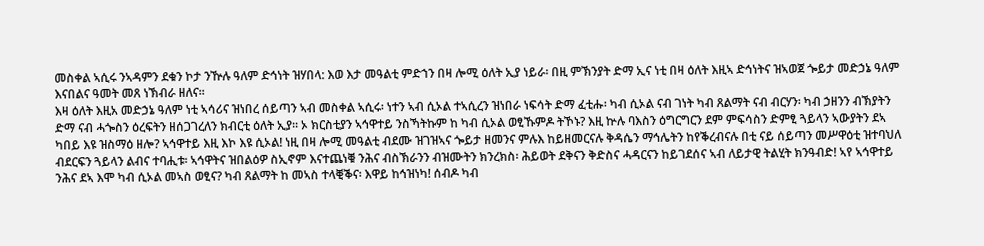መስቀል ኣሲሩ ንኣዳምን ደቁን ኮታ ንዅሉ ዓለም ድኅነት ዝሃበላ: እወ እታ መዓልቲ ምድኀን በዛ ሎሚ ዕለት ኢያ ነይራ፡ በዚ ምኽንያት ድማ ኢና ነቲ በዛ ዕለት እዚኣ ድኅነትና ዝኣወጀ ጐይታ መድኃኔ ዓለም እናበልና ዓመት መጸ ነኽብራ ዘለና።
እዛ ዕለት እዚአ መድኃኔ ዓለም ነቲ ኣሳሪና ዝነበረ ሰይጣን ኣብ መስቀል ኣሲሩ፡ ነተን ኣብ ሲኦል ተኣሲረን ዝነበራ ነፍሳት ድማ ፈቲሑ፡ ካብ ሲኦል ናብ ገነት ካብ ጸልማት ናብ ብርሃን፡ ካብ ኃዘንን ብኽያትን ድማ ናብ ሓጐስን ዕረፍትን ዘሰጋገረለን ክብርቲ ዕለት ኢያ። ኦ ክርስቲያን ኣኅዋተይ ንስኻትኩም ከ ካብ ሲኦል ወፂኹምዶ ትኾኑ? እዚ ኵሉ ባእስን ዕግርግርን ደም ምፍሳስን ድምፂ ጓይላን ኣውያትን ደኣ ካበይ እዩ ዝስማዕ ዘሎ? ኣኅዋተይ እዚ እኮ እዩ ሲኦል! ነዚ በዛ ሎሚ መዓልቲ ብደሙ ዝገዝኣና ጐይታ ዘመንና ምሉእ ከይዘመርናሉ ቅዳሴን ማኅሌትን ከየቕረብናሉ በቲ ናይ ሰይጣን መሥዋዕቲ ዝተባህለ ብደርፍን ጓይላን ልብና ተባሒቱ፡ ኣኅዋትና ዝበልዕዎ ስኢኖም እናተጨነቑ ንሕና ብስኽራንን ብዝሙትን ክንረክስ፡ ሕይወት ደቅናን ቅድስና ሓዳርናን ከይገደሰና ኣብ ለይታዊ ትልሂት ክንዓብድ! ኣየ ኣኅዋተይ ንሕና ደኣ እሞ ካብ ሲኦል መኣስ ወፂና? ካብ ጸልማት ከ መኣስ ተላቒቕና፡ እዋይ ከኅዝነካ! ሰብዶ ካብ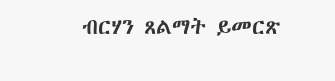ብርሃን ጸልማት ይመርጽ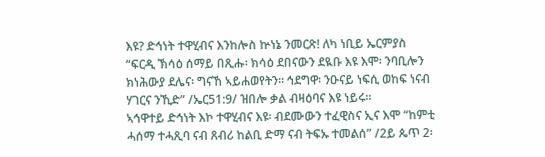እዩ? ድኅነት ተዋሂብና እንከሎስ ኵነኔ ንመርጽ! ለካ ነቢይ ኤርምያስ “ፍርዲ ኽሳዕ ሰማይ በጺሑ፡ ክሳዕ ደበናውን ደዪቡ እዩ እሞ፡ ንባቢሎን ክነሕውያ ደሌና፡ ግናኸ ኣይሐወየትን። ኅደግዋ፡ ንዑናይ ነፍሲ ወከፍ ነናብ ሃገርና ንኺድ” /ኤር51:9/ ዝበሎ ቃል ብዛዕባና እዩ ነይሩ።
ኣኅዋተይ ድኅነት እኮ ተዋሂብና እዩ፡ ብደሙውን ተፈዊስና ኢና እሞ “ከምቲ ሓሰማ ተሓጺባ ናብ ጸብሪ ከልቢ ድማ ናብ ትፍኡ ተመልሰ” /2ይ ጴጥ 2፡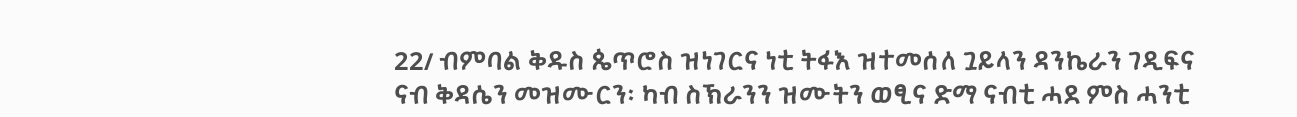22/ ብምባል ቅዱስ ጴጥሮስ ዝነገርና ነቲ ትፋእ ዝተመሰለ ጓይላን ዳንኬራን ገዲፍና ናብ ቅዳሴን መዝሙርን፡ ካብ ስኽራንን ዝሙትን ወፂና ድማ ናብቲ ሓደ ምስ ሓንቲ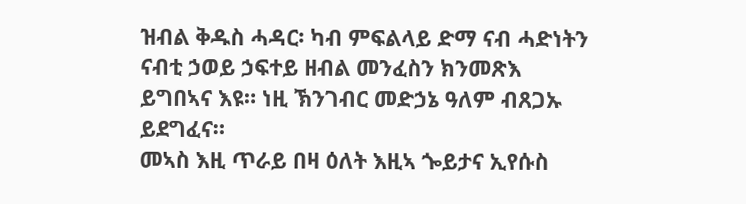ዝብል ቅዱስ ሓዳር፡ ካብ ምፍልላይ ድማ ናብ ሓድነትን ናብቲ ኃወይ ኃፍተይ ዘብል መንፈስን ክንመጽእ ይግበኣና እዩ። ነዚ ኽንገብር መድኃኔ ዓለም ብጸጋኡ ይደግፈና።
መኣስ እዚ ጥራይ በዛ ዕለት እዚኣ ጐይታና ኢየሱስ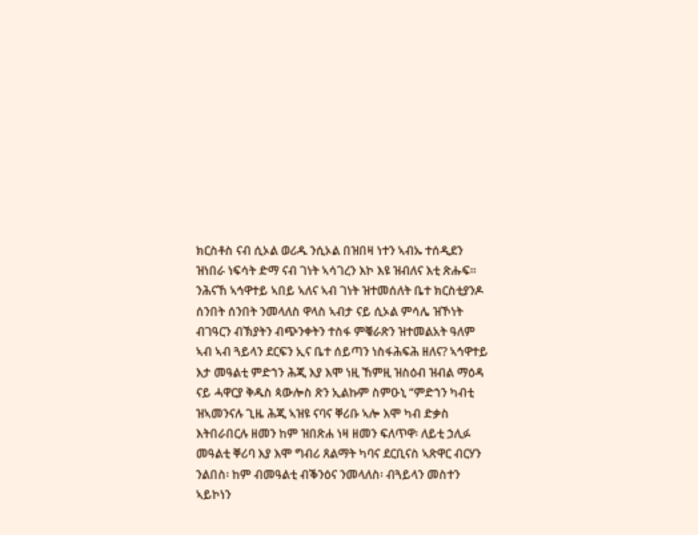ክርስቶስ ናብ ሲኦል ወሪዱ ንሲኦል በዝበዛ ነተን ኣብኡ ተሰዲደን ዝነበራ ነፍሳት ድማ ናብ ገነት ኣሳገረን እኮ እዩ ዝብለና እቲ ጽሑፍ። ንሕናኸ ኣኅዋተይ ኣበይ ኣለና ኣብ ገነት ዝተመሰለት ቤተ ክርስቲያንዶ ሰንበት ሰንበት ንመላለስ ዋላስ ኣብታ ናይ ሲኦል ምሳሌ ዝኾነት ብገዓርን ብኽያትን ብጭንቀትን ተስፋ ምቑራጽን ዝተመልአት ዓለም ኣብ ኣብ ጓይላን ደርፍን ኢና ቤተ ሰይጣን ነስፋሕፍሕ ዘለና? ኣኅዋተይ እታ መዓልቲ ምድኀን ሕጂ እያ እሞ ነዚ ኸምዚ ዝስዕብ ዝብል ማዕዳ ናይ ሓዋርያ ቅዱስ ጳውሎስ ጽን ኢልኩም ስምዑኒ “ምድኀን ካብቲ ዝኣመንናሉ ጊዜ ሕጂ ኣዝዩ ናባና ቐሪቡ ኣሎ እሞ ካብ ድቃስ እትበራበርሉ ዘመን ከም ዝበጽሐ ነዛ ዘመን ፍለጥዋ፡ ለይቲ ኃሊፉ መዓልቲ ቐሪባ እያ እሞ ግብሪ ጸልማት ካባና ደርቢናስ ኣጽዋር ብርሃን ንልበስ፡ ከም ብመዓልቲ ብቕንዕና ንመላለስ፡ ብጓይላን መስተን ኣይኮነን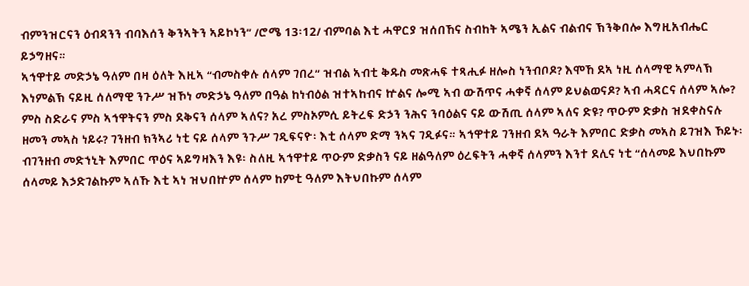ብምንዝርናን ዕብዳንን ብባእሰን ቅንኣትን ኣይኮነን” /ሮሜ 13፡12/ ብምባል እቲ ሓዋርያ ዝሰበኸና ስብከት ኣሜን ኢልና ብልብና ኽንቅበሎ እግዚአብሔር ይኃግዘና።
ኣኅዋተይ መድኃኔ ዓለም በዛ ዕለት እዚኣ “ብመስቀሉ ሰላም ገበረ” ዝብል ኣብቲ ቅዱስ መጽሓፍ ተጻሒፉ ዘሎስ ነንብቦዶ? እሞኸ ደኣ ነዚ ሰላማዊ ኣምላኽ እነምልኽ ናይዚ ሰለማዊ ንጉሥ ዝኾነ መድኃኔ ዓለም በዓል ከነብዕል ዝተኣከብና ኵልና ሎሚ ኣብ ውሽጥና ሓቀኛ ሰላም ይህልወናዶ? ኣብ ሓዳርና ሰላም ኣሎ? ምስ ስድራና ምስ ኣኅዋትናን ምስ ደቅናን ሰላም ኣለና? አረ ምስኦምሲ ይትረፍ ድኃን ንሕና ንባዕልና ናይ ውሽጢ ሰላም ኣለና ድዩ? ጥዑም ድቃስ ዝደቀስናሉ ዘመን መኣስ ነይሩ? ገንዘብ ክንኣሪ ነቲ ናይ ሰላም ንጉሥ ገዲፍናዮ፡ እቲ ሰላም ድማ ንኣና ገዲፉና። ኣኅዋተይ ገንዘብ ደኣ ዓራት እምበር ድቃስ መኣስ ይገዝእ ኾይኑ፡ ብገንዘብ መድኀኒት እምበር ጥዕና ኣይግዛእን እዩ፡ ስለዚ ኣኅዋተይ ጥዑም ድቃስን ናይ ዘልዓለም ዕረፍትን ሓቀኛ ሰላምን እንተ ደሊና ነቲ “ሰላመይ እህበኩም ሰላመይ እኃድገልኩም ኣለኹ እቲ ኣነ ዝህበኵም ሰላም ከምቲ ዓለም እትህበኩም ሰላም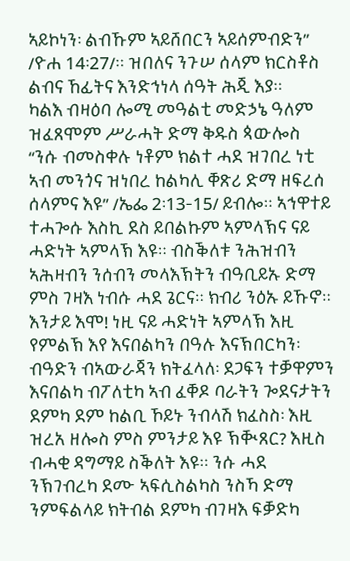ኣይኮነን፡ ልብኹም ኣይሸበርን ኣይሰምብድን” /ዮሐ 14፡27/። ዝበለና ንጉሠ ሰላም ክርስቶስ ልብና ኸፊትና እንድኅነላ ሰዓት ሕጂ እያ።
ካልእ ብዛዕባ ሎሚ መዓልቲ መድኃኔ ዓለም ዝፈጸሞም ሥራሓት ድማ ቅዱስ ጳውሎስ “ንሱ ብመስቀሉ ነቶም ክልተ ሓደ ዝገበረ ነቲ ኣብ መንጎና ዝነበረ ከልካሊ ቐጽሪ ድማ ዘፍረሰ ሰላምና እዩ” /ኤፌ 2፡13-15/ ይብሎ። ኣኅዋተይ ተሓጐሱ እስኪ ደስ ይበልኩም ኣምላኽና ናይ ሓድነት ኣምላኽ እዩ። ብስቕለቱ ንሕዝብን ኣሕዛብን ንሰብን መላእኽትን ብዓቢይኡ ድማ ምስ ገዛእ ነብሱ ሓደ ጌርና። ክብሪ ንዕኡ ይኹኖ።
እንታይ እሞ! ነዚ ናይ ሓድነት ኣምላኽ እዚ የምልኽ እየ እናበልካን በዓሉ እናኽበርካን፡ ብዓድን ብኣውራጃን ክትፈላለ፡ ደጋፍን ተቓዋምን እናበልካ ብፖለቲካ ኣብ ፈቐዶ ባራትን ጐደናታትን ደምካ ደም ከልቢ ኾይኑ ንብላሽ ክፈስስ፡ እዚ ዝረአ ዘሎስ ምስ ምንታይ እዩ ኽቚጸር? እዚስ ብሓቂ ዳግማይ ስቕለት እዩ። ንሱ ሓደ ንኽገብረካ ደሙ ኣፍሲስልካስ ንስኻ ድማ ንምፍልላይ ክትብል ደምካ ብገዛእ ፍቓድካ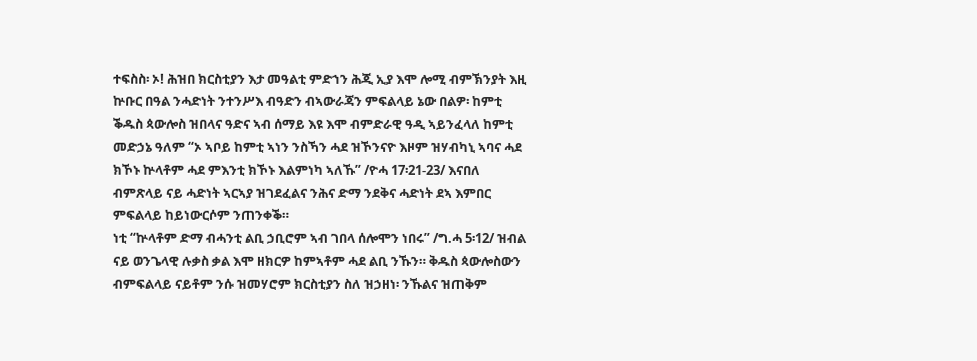ተፍስስ፡ ኦ! ሕዝበ ክርስቲያን እታ መዓልቲ ምድኀን ሕጂ ኢያ እሞ ሎሚ ብምኽንያት እዚ ኵቡር በዓል ንሓድነት ንተንሥእ ብዓድን ብኣውራጃን ምፍልላይ ኔው በልዎ፡ ከምቲ ቕዱስ ጳውሎስ ዝበላና ዓድና ኣብ ሰማይ እዩ እሞ ብምድራዊ ዓዲ ኣይንፈላለ ከምቲ መድኃኔ ዓለም “ኦ ኣቦይ ከምቲ ኣነን ንስኻን ሓደ ዝኾንናዮ እዞም ዝሃብካኒ ኣባና ሓደ ክኾኑ ኵላቶም ሓደ ምእንቲ ክኾኑ እልምነካ ኣለኹ” /ዮሓ 17፡21-23/ እናበለ ብምጽላይ ናይ ሓድነት ኣርኣያ ዝገደፈልና ንሕና ድማ ንደቅና ሓድነት ደኣ እምበር ምፍልላይ ከይነውርሶም ንጠንቀቕ።
ነቲ “ኵላቶም ድማ ብሓንቲ ልቢ ኃቢሮም ኣብ ገበላ ሰሎሞን ነበሩ” /ግ.ሓ 5፡12/ ዝብል ናይ ወንጌላዊ ሉቃስ ቃል እሞ ዘክርዎ ከምኣቶም ሓደ ልቢ ንኹን። ቅዱስ ጳውሎስውን ብምፍልላይ ናይቶም ንሱ ዝመሃሮም ክርስቲያን ስለ ዝኃዘነ፡ ንኹልና ዝጠቅም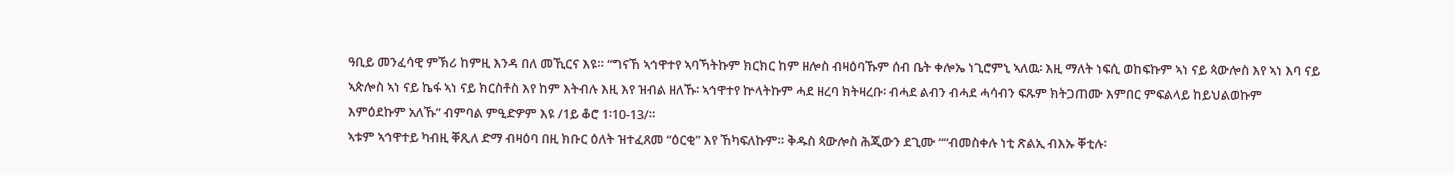ዓቢይ መንፈሳዊ ምኽሪ ከምዚ እንዳ በለ መኺርና እዩ። “ግናኸ ኣኅዋተየ ኣባኻትኩም ክርክር ከም ዘሎስ ብዛዕባኹም ሰብ ቤት ቀሎኤ ነጊሮምኒ ኣለዉ፡ እዚ ማለት ነፍሲ ወከፍኩም ኣነ ናይ ጳውሎስ እየ ኣነ እባ ናይ ኣጵሎስ ኣነ ናይ ኬፋ ኣነ ናይ ክርስቶስ እየ ከም እትብሉ እዚ እየ ዝብል ዘለኹ፡ ኣኅዋተየ ኵላትኩም ሓደ ዘረባ ክትዛረቡ፡ ብሓደ ልብን ብሓደ ሓሳብን ፍጹም ክትጋጠሙ እምበር ምፍልላይ ከይህልወኩም እምዕደኩም አለኹ” ብምባል ምዒድዎም እዩ /1ይ ቆሮ 1፡10-13/።
ኣቱም ኣኅዋተይ ካብዚ ቐጺለ ድማ ብዛዕባ በዚ ክቡር ዕለት ዝተፈጸመ “ዕርቂ” እየ ኸካፍለኩም። ቅዱስ ጳውሎስ ሕጂውን ደጊሙ ““ብመስቀሉ ነቲ ጽልኢ ብእኡ ቐቲሉ፡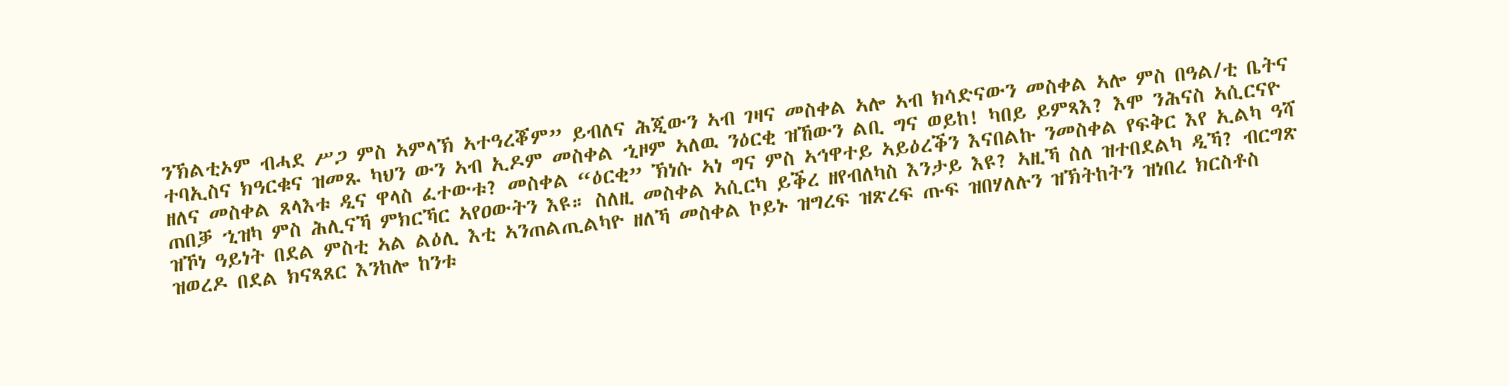ንኽልቲኦም ብሓደ ሥጋ ምስ ኣምላኽ ኣተዓረቖም” ይብለና ሕጂውን ኣብ ገዛና መስቀል ኣሎ ኣብ ክሳድናውን መስቀል ኣሎ ምስ በዓል/ቲ ቤትና ተባኢስና ክዓርቁና ዝመጹ ካህን ውን ኣብ ኢዶም መስቀል ኂዞም ኣለዉ ንዕርቂ ዝኸውን ልቢ ግና ወይከ! ካበይ ይምጻእ? እሞ ንሕናስ ኣሲርናዮ ዘለና መስቀል ጸላእቱ ዲና ዋላስ ፈተውቱ? መስቀል “ዕርቂ” ኽነሱ ኣነ ግና ምስ ኣኅዋተይ ኣይዕረቕን እናበልኩ ንመስቀል የፍቅር እየ ኢልካ ዓሻ ጠበቓ ኂዝካ ምስ ሕሊናኻ ምክርኻር ኣየዐውትን እዩ። ስለዚ መስቀል ኣሲርካ ይቕረ ዘየብለካስ እንታይ እዩ? ኣዚኻ ስለ ዝተበደልካ ዲኻ? ብርግጽ ዝኾነ ዓይነት በደል ምስቲ ኣል ልዕሊ እቲ ኣንጠልጢልካዮ ዘለኻ መስቀል ኮይኑ ዝግረፍ ዝጽረፍ ጡፍ ዝበሃለሉን ዝኽትከትን ዝነበረ ክርስቶስ ዝወረዶ በደል ክናጻጸር እንከሎ ከንቱ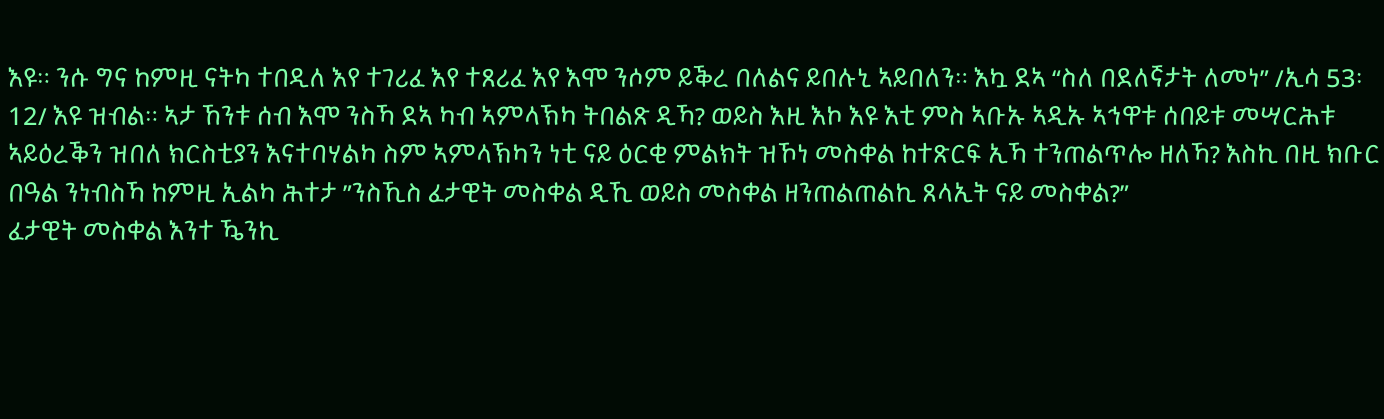እዩ። ንሱ ግና ከምዚ ናትካ ተበዲለ እየ ተገሪፈ እየ ተጸሪፈ እየ እሞ ንሶም ይቕረ በለልና ይበሉኒ ኣይበለን። እኳ ደኣ “ስለ በደለኛታት ለመነ” /ኢሳ 53፡12/ እዩ ዝብል። ኣታ ኸንቱ ሰብ እሞ ንስኻ ደኣ ካብ ኣምላኽካ ትበልጽ ዲኻ? ወይስ እዚ እኮ እዩ እቲ ምስ ኣቡኡ ኣዲኡ ኣኅዋቱ ሰበይቱ መሣርሕቱ ኣይዕረቕን ዝበለ ክርስቲያን እናተባሃልካ ስም ኣምላኽካን ነቲ ናይ ዕርቂ ምልክት ዝኾነ መስቀል ከተጽርፍ ኢኻ ተንጠልጥሎ ዘለኻ? እስኪ በዚ ክቡር በዓል ንነብስኻ ከምዚ ኢልካ ሕተታ ”ንስኺስ ፈታዊት መስቀል ዲኺ ወይስ መስቀል ዘንጠልጠልኪ ጸላኢት ናይ መስቀል?”
ፈታዊት መስቀል እንተ ዄንኪ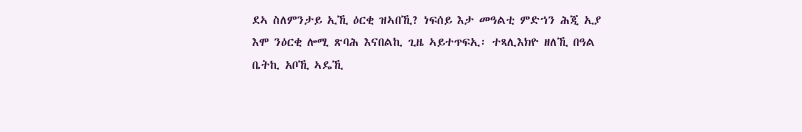ደኣ ስለምንታይ ኢኺ ዕርቂ ዝኣበኺ? ነፍሰይ እታ መዓልቲ ምድኀን ሕጂ ኢያ እሞ ንዕርቂ ሎሚ ጽባሕ እናበልኪ ጊዜ ኣይተጥፍኢ፡ ተጻሊእክዮ ዘለኺ በዓል ቤትኪ አቦኺ ኣዴኺ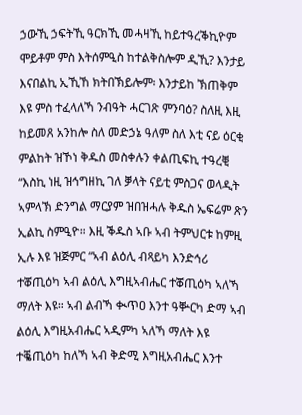ኃውኺ ኃፍትኺ ዓርክኺ መሓዛኺ ከይተዓረቕኪዮም ሞይቶም ምስ እትሰምዒስ ከተልቅስሎም ዲኺ? እንታይ እናበልኪ ኢኺኸ ክትበኽይሎም፡ እንታይከ ኽጠቅም እዩ ምስ ተፈላለኻ ንብዓት ሓርገጽ ምንባዕ? ስለዚ እዚ ከይመጸ አንከሎ ስለ መድኃኔ ዓለም ስለ እቲ ናይ ዕርቂ ምልከት ዝኾነ ቅዱስ መስቀሉን ቀልጢፍኪ ተዓረቒ “እስኪ ነዚ ዝኅግዘኪ ገለ ቓላት ናይቲ ምስጋና ወላዲት ኣምላኽ ድንግል ማርያም ዝበዝሓሉ ቅዱስ ኤፍሬም ጽን ኢልኪ ስምዒዮ። እዚ ቕዱስ ኣቡ ኣብ ትምህርቱ ከምዚ ኢሉ እዩ ዝጅምር “ኣብ ልዕሊ ብጻይካ እንድኅሪ ተቖጢዕካ ኣብ ልዕሊ እግዚኣብሔር ተቖጢዕካ ኣለኻ ማለት እዩ። ኣብ ልብኻ ቊጥዐ እንተ ዓቝርካ ድማ ኣብ ልዕሊ እግዚአብሔር ኣዲምካ ኣለኻ ማለት እዩ ተቘጢዕካ ከለኻ ኣብ ቅድሚ እግዚአብሔር እንተ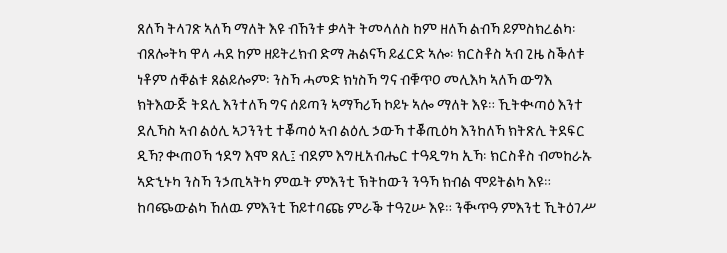ጸለኻ ትላገጽ ኣለኻ ማለት እዩ ብኸንቱ ቃላት ትመላለስ ከም ዘለኻ ልብኻ ይምስክረልካ፡ ብጸሎትካ ዋላ ሓደ ከም ዘይትረክብ ድማ ሕልናኻ ይፈርድ ኣሎ፡ ክርስቶስ ኣብ ጊዜ ስቕለቱ ነቶም ሰቐልቱ ጸልይሎም፡ ንስኻ ሓመድ ክነስኻ ግና ብቑጥዐ መሊእካ ኣለኻ ውግእ ክትእውጅ ትደሊ እንተለኻ ግና ሰይጣን ኣማኻሪኻ ኮይኑ ኣሎ ማለት እዩ። ኺትቊጣዕ እንተ ደሊኻስ ኣብ ልዕሊ ኣጋንንቲ ተቖጣዕ ኣብ ልዕሊ ኃውኻ ተቖጢዕካ እንከለኻ ክትጽሊ ትደፍር ዲኻ? ቊጠዐኻ ኅደግ እሞ ጸሊ፤ ብደም እግዚአብሔር ተዓዲግካ ኢኻ፡ ክርስቶስ ብመከራኡ ኣድኂኑካ ንስኻ ንኃጢኣትካ ምዉት ምእንቲ ኽትከውን ንዓኻ ክብል ሞይትልካ እዩ። ከባጭውልካ ኸለዉ ምእንቲ ኸይተባጩ ምራቕ ተዓጊሡ እዩ። ንቚጥዓ ምእንቲ ኺትዕገሥ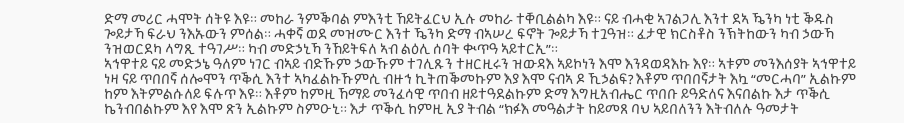ድማ መሪር ሓሞት ሰትዩ እዩ። መከራ ንምቕባል ምእንቲ ኸይትፈርህ ኢሉ መከራ ተቐቢልልካ እዩ። ናይ ብሓቂ ኣገልጋሊ እንተ ደኣ ዄንካ ነቲ ቕዱስ ጐይታኻ ፍራህ ንእኡውን ምሰል። ሓቀኛ ወደ መዝሙር እንተ ዄንካ ድማ ብኣሠረ ፍኖት ጐይታኻ ተጓዓዝ። ፈታዊ ክርስቶስ ንኽትከውን ካብ ኃውኻ ንዝወርደካ ላግጺ ተዓገሥ። ካብ መድኃኒኻ ንኸይትፍለ ኣብ ልዕሊ ሰባት ቊጥዓ ኣይተርኢ”።
ኣኅዋተይ ናይ መድኃኔ ዓለም ነገር ብኣይ ብድኹም ኃውኹም ተገሊጹን ተዘርዚሩን ዝውዳእ ኣይኮነን እሞ እንዳወዳእኩ እየ። ኣቱም መንእሰያት ኣኅዋተይ ነዛ ናይ ጥበበኛ ሰሎሞን ጥቕሲ እንተ ኣካፈልኩኹምሲ ብዙኅ ኪትጠቕመኩም እያ እሞ ናብኣ ዶ ኺኃልፍ? እቶም ጥበበኛታት እኳ “መርሓባ” ኢልኩም ከም እትምልሱለይ ፍሉጥ እዩ። እቶም ከምዚ ኸማይ መንፈሳዊ ጥበብ ዘይተዓደልኩም ድማ እግዚአብሔር ጥበቡ ይዓድለና እናበልኩ እታ ጥቕሲ ኬንብበልኩም እየ እሞ ጽን ኢልኩም ስምዑኒ። እታ ጥቕሲ ከምዚ ኢያ ትብል “ክፉእ መዓልታት ከይመጸ ባህ ኣይበለንን እትብለሉ ዓመታት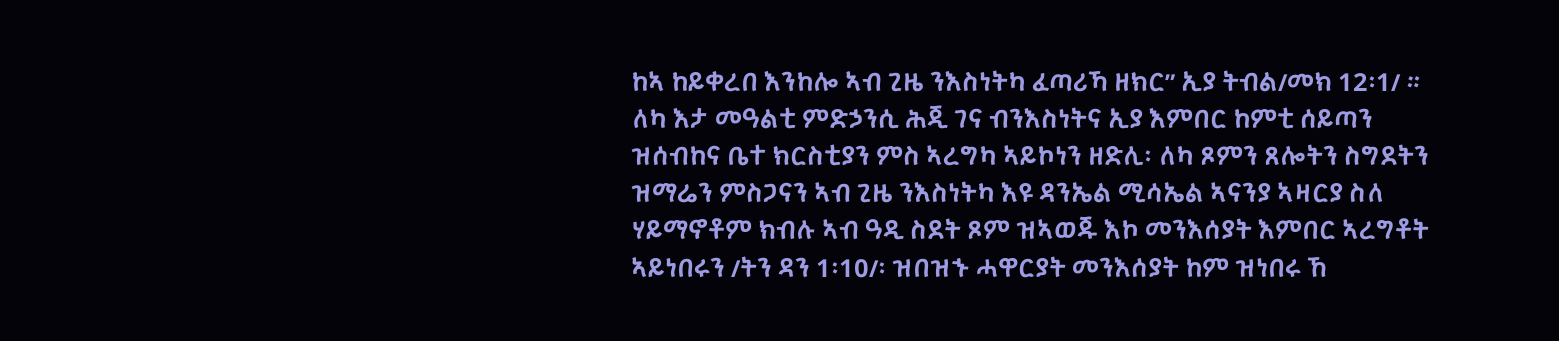ከኣ ከይቀረበ እንከሎ ኣብ ጊዜ ንእስነትካ ፈጣሪኻ ዘክር” ኢያ ትብል/መክ 12፡1/ ።
ለካ እታ መዓልቲ ምድኃንሲ ሕጂ ገና ብንእስነትና ኢያ እምበር ከምቲ ሰይጣን ዝሰብከና ቤተ ክርስቲያን ምስ ኣረግካ ኣይኮነን ዘድሊ፡ ለካ ጾምን ጸሎትን ስግደትን ዝማሬን ምስጋናን ኣብ ጊዜ ንእስነትካ እዩ ዳንኤል ሚሳኤል ኣናንያ ኣዛርያ ስለ ሃይማኖቶም ክብሉ ኣብ ዓዲ ስደት ጾም ዝኣወጁ እኮ መንእሰያት እምበር ኣረግቶት ኣይነበሩን /ትን ዳን 1፡10/፡ ዝበዝኁ ሓዋርያት መንእሰያት ከም ዝነበሩ ኸ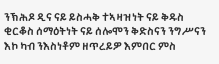ንኽሕዶ ዲና ናይ ይስሓቅ ተኣዛዝነት ናይ ቅዱስ ቂርቆስ ሰማዕትነት ናይ ሰሎሞን ቅድስናን ንግሥናን እኮ ካብ ንእስነቶም ዘጥረይዎ እምበር ምስ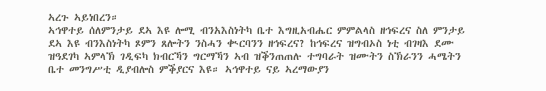ኣረጉ ኣይነበረን።
ኣኅዋተይ ሰለምንታይ ደኣ እዩ ሎሚ ብንአእስነትካ ቤተ እግዚአብሔር ምምልላስ ዘኅፍረና ስለ ምንታይ ደኣ እዩ ብንእስነትካ ጾምን ጸሎትን ንስሓን ቊርባንን ዘኅፍረና? ከኅፍረና ዝግብኦስ ነቲ ብገዛእ ደሙ ዝዓደገካ ኣምላኽ ገዲፍካ ክብርኻን ግርማኻን ኣብ ዝቕንጠጠሉ ተግባራት ዝሙትን ስኽራንን ሓሜትን ቤተ መንግሥቲ ዲያብሎስ ምቕያርና እዩ። ኣኅዋተይ ናይ ኣረማውያን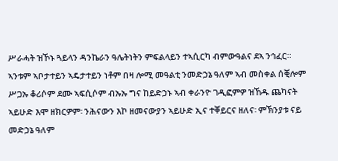ሥራሓት ዝኾኑ ጓይላን ዳንኬራን ዓሌትነትን ምፍልላይን ተኣሲርካ ብምውዓልና ደኣ ንኅፈር።
ኣንቱም ኣቦታተይን ኣዴታተይን ነቶም በዛ ሎሚ መዓልቲ ንመድኃኔ ዓለም ኣብ መስቀል ሰቒሎም ሥጋኡ ቆሪሶም ደሙ ኣፍሲሶም ብኡኡ ግና ከይድኃኑ ኣብ ቀራንዮ ገዲፎምዎ ዝኸዱ ጨካናት ኣይሁድ እሞ ዘክርዎም፡ ንሕናውን እኮ ዘመናውያን ኣይሁድ ኢና ተቐይርና ዘለና፡ ምኽንያቱ ናይ መድኃኔ ዓለም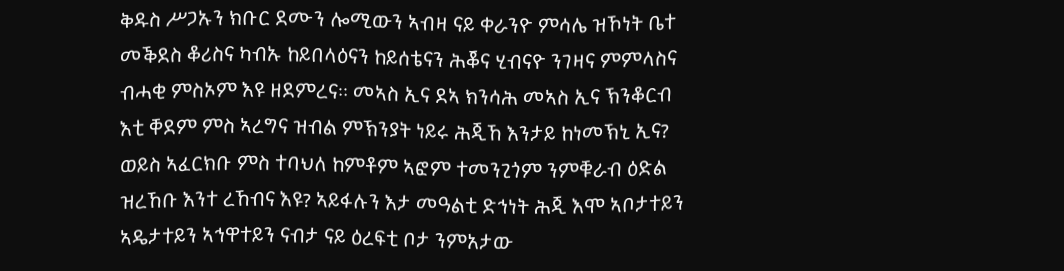ቅዱስ ሥጋኡን ክቡር ደሙን ሎሚውን ኣብዛ ናይ ቀራንዮ ምሳሌ ዝኾነት ቤተ መቕደስ ቆሪስና ካብኡ ከይበላዕናን ከይሰቴናን ሕቖና ሂብናዮ ንገዛና ምምላስና ብሓቂ ምስኦም እዩ ዘደምረና። መኣስ ኢና ደኣ ክንሳሕ መኣስ ኢና ኽንቆርብ እቲ ቐደም ምስ ኣረግና ዝብል ምኽንያት ነይሩ ሕጂኸ እንታይ ከነመኽኒ ኢና? ወይስ ኣፈርክቡ ምስ ተባህለ ከምቶም ኣፎም ተመንጊጎም ንምቑራብ ዕድል ዝረኸቡ እንተ ረኸብና እዩ? ኣይፋሉን እታ መዓልቲ ድኅነት ሕጂ እሞ ኣቦታተይን ኣዴታተይን ኣኅዋተይን ናብታ ናይ ዕረፍቲ ቦታ ንምአታው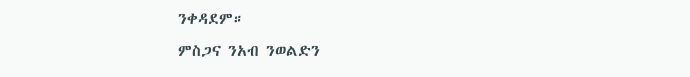ንቀዳደም።
ምስጋና ንአብ ንወልድን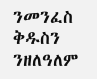ንመንፈስ ቅዱስን ንዘለዓለም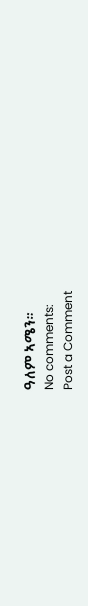ዓለም ኣሜን።
No comments:
Post a Comment